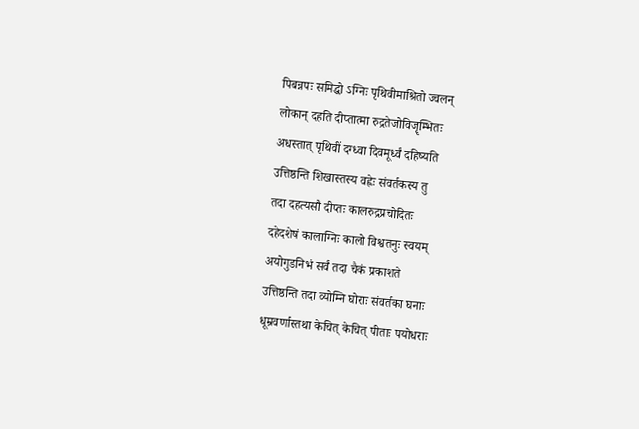पिबन्नपः समिद्धो ऽग्निः पृथिवीमाश्रितो ज्वलन्
लोकान् दहति दीप्तात्मा रुद्रतेजोविजॄम्भितः
अधस्तात् पृथिवीं दग्ध्वा दिवमूर्ध्वं दहिष्यति
उत्तिष्ठन्ति शिखास्तस्य वह्नेः संवर्तकस्य तु
तदा दहत्यसौ दीप्तः कालरुद्रप्रचोदितः
दहेदशेषं कालाग्निः कालो विश्वतनुः स्वयम्
अयोगुडनिभं सर्वं तदा चैकं प्रकाशते
उत्तिष्ठन्ति तदा व्योम्नि घोराः संवर्तका घनाः
धूम्रवर्णास्तथा केचित् केचित् पीताः पयोधराः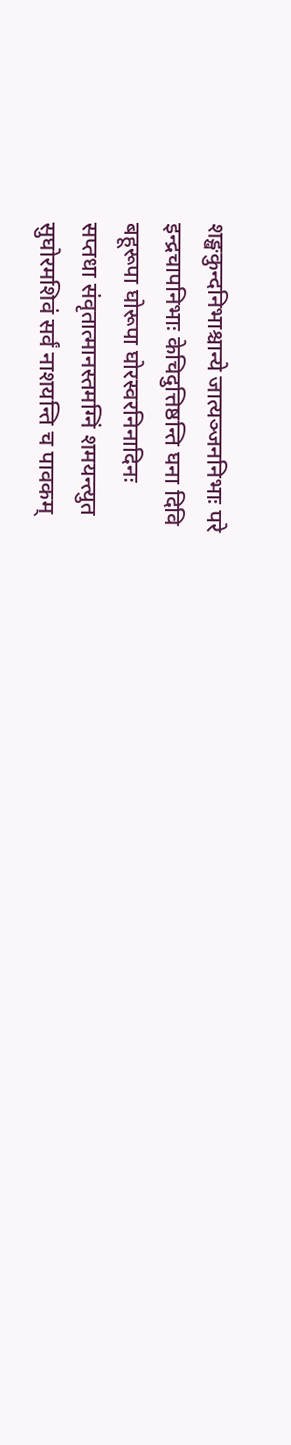शङ्खकुन्दनिभाश्चान्ये जात्यञ्जननिभाः परे
इन्द्रचापनिभाः केचिदुत्तिष्ठन्ति घना दिवि
बहूरूपा घोरूपा घोरस्वरनिनादिनः
सप्तधा संवृतात्मानस्तमग्निं शमयन्त्युत
सुघोरमशिवं सर्वं नाशयन्ति च पावकम्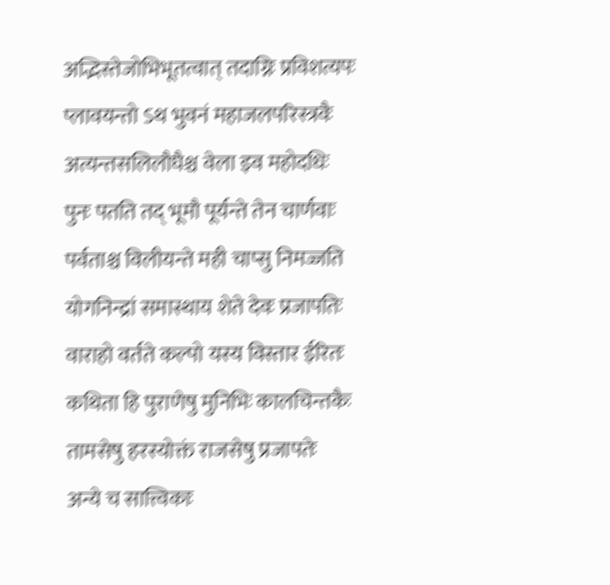अद्भिस्तेजोभिभूतत्वात् तदाग्निः प्रविशत्यपः
प्लावयन्तो ऽथ भुवनं महाजलपरिस्त्रवैः
अत्यन्तसलिलौघैश्च वेला इव महोदधिः
पुनः पतति तद् भूमौ पूर्यन्ते तेन चार्णवाः
पर्वताश्च विलीयन्ते मही चाप्सु निमज्जति
योगनिन्द्रां समास्थाय शेते देवः प्रजापतिः
वाराहो वर्तते कल्पो यस्य विस्तार ईरितः
कथिता हि पुराणेषु मुनिभिः कालचिन्तकैः
तामसेषु हरस्योक्तं राजसेषु प्रजापतेः
अन्ये च सात्त्विकाः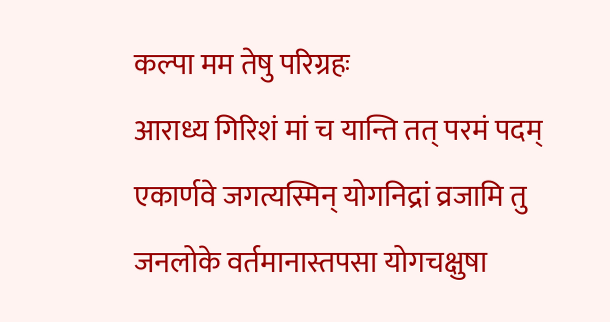कल्पा मम तेषु परिग्रहः
आराध्य गिरिशं मां च यान्ति तत् परमं पदम्
एकार्णवे जगत्यस्मिन् योगनिद्रां व्रजामि तु
जनलोके वर्तमानास्तपसा योगचक्षुषा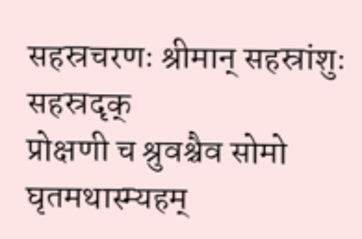सहस्रचरणः श्रीमान् सहस्रांशुः सहस्रदृक्
प्रोक्षणी च श्रुवश्चैव सोमो घृतमथास्म्यहम्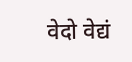वेदो वेद्यं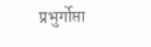प्रभुर्गोप्ता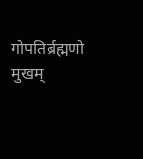गोपतिर्ब्रह्मणो मुखम्